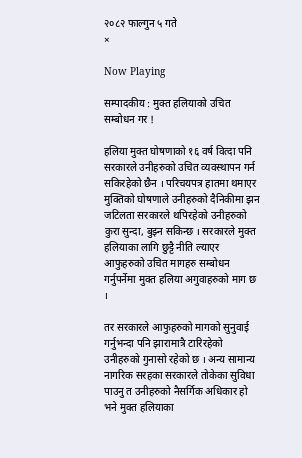२०८२ फाल्गुन ५ गते
×

Now Playing

सम्पादकीय : मुक्त हलियाको उचित सम्बोधन गर !

हलिया मुक्त घोषणाको १६ वर्ष वित्दा पनि सरकारले उनीहरुको उचित व्यवस्थापन गर्न सकिरहेको छैन । परिचयपत्र हातमा थमाएर मुक्तिको घोषणाले उनीहरुको दैनिकीमा झन जटिलता सरकारले थपिरहेको उनीहरुको कुरा सुन्दा, बुझ्न सकिन्छ । सरकारले मुक्त हलियाका लागि छुट्टै नीति ल्याएर आफुहरुको उचित मागहरु सम्बोधन गर्नुपर्नेमा मुक्त हलिया अगुवाहरुको माग छ ।

तर सरकारले आफुहरुको मागको सुनुवाई गर्नुभन्दा पनि झारामात्रै टारिरहेको उनीहरुको गुनासो रहेको छ । अन्य सामान्य नागरिक सरहका सरकारले तोकेका सुविधा पाउनु त उनीहरुको नैसर्गिक अधिकार हो भने मुक्त हलियाका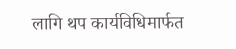लागि थप कार्यविधिमार्फत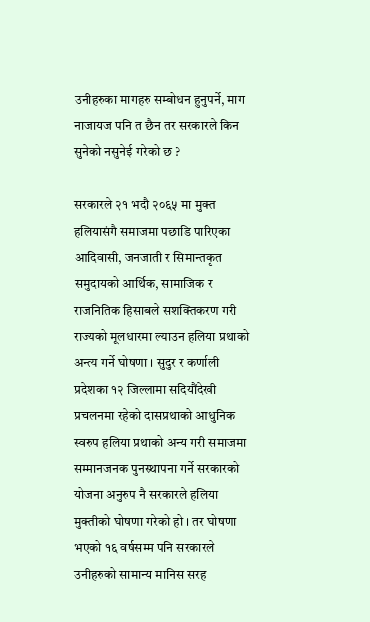उनीहरुका मागहरु सम्बोधन हुनुपर्ने, माग नाजायज पनि त छैन तर सरकारले किन सुनेको नसुनेई गरेको छ ?

सरकारले २१ भदौ २०६५ मा मुक्त हलियासंगै समाजमा पछाडि पारिएका आदिवासी, जनजाती र सिमान्तकृत समुदायको आर्थिक, सामाजिक र राजनितिक हिसाबले सशक्तिकरण गरी राज्यको मूलधारमा ल्याउन हलिया प्रथाको अन्त्य गर्ने घोषणा । सुदुर र कर्णाली प्रदेशका १२ जिल्लामा सदियौंदेखी प्रचलनमा रहेको दासप्रथाको आधुनिक स्वरुप हलिया प्रथाको अन्य गरी समाजमा सम्मानजनक पुनस्र्थापना गर्ने सरकारको योजना अनुरुप नै सरकारले हलिया मुक्तीको घोषणा गरेको हो । तर घोषणा भएको १६ वर्षसम्म पनि सरकारले उनीहरुको सामान्य मानिस सरह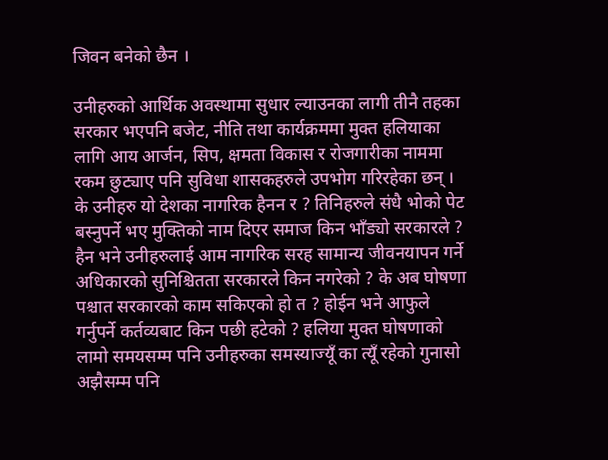जिवन बनेको छैन ।

उनीहरुको आर्थिक अवस्थामा सुधार ल्याउनका लागी तीनै तहका सरकार भएपनि बजेट, नीति तथा कार्यक्रममा मुक्त हलियाका लागि आय आर्जन, सिप, क्षमता विकास र रोजगारीका नाममा रकम छुट्याए पनि सुविधा शासकहरुले उपभोग गरिरहेका छन् । के उनीहरु यो देशका नागरिक हैनन र ? तिनिहरुले संधै भोको पेट बस्नुपर्ने भए मुक्तिको नाम दिएर समाज किन भाँड्यो सरकारले ? हैन भने उनीहरुलाई आम नागरिक सरह सामान्य जीवनयापन गर्ने अधिकारको सुनिश्चितता सरकारले किन नगरेको ? के अब घोषणा पश्चात सरकारको काम सकिएको हो त ? होईन भने आफुले गर्नुपर्ने कर्तव्यबाट किन पछी हटेको ? हलिया मुक्त घोषणाको लामो समयसम्म पनि उनीहरुका समस्याज्यूँ का त्यूँ रहेको गुनासो अझैसम्म पनि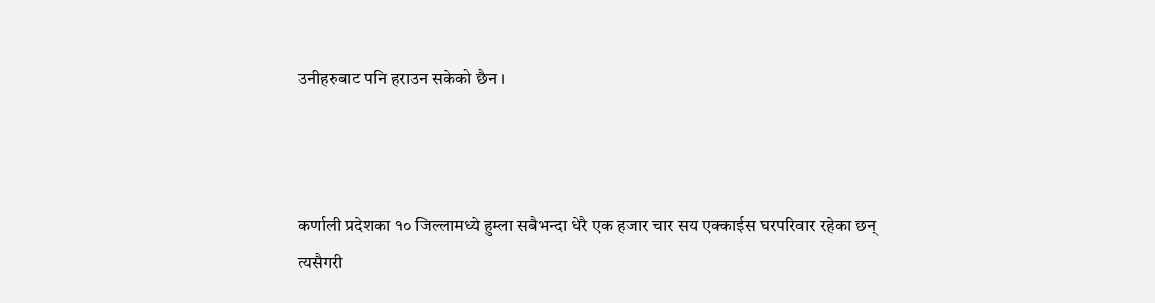उनीहरुबाट पनि हराउन सकेको छैन ।



कर्णाली प्रदेशका १० जिल्लामध्ये हुम्ला सबैभन्दा धेरै एक हजार चार सय एक्काईस घरपरिवार रहेका छन् त्यसैगरी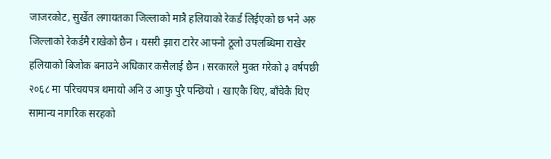जाजरकोट, सुर्खेत लगायतका जिल्लाको मात्रै हलियाको रेकर्ड लिईएको छ भने अरु जिल्लाको रेकर्डमै राखेको छैन । यसरी झारा टारेर आफ्नो ठूलो उपलब्धिमा राखेर हलियाको बिजोक बनाउने अधिकार कसैलाई छैन । सरकारले मुक्त गरेको ३ वर्षपछी २०६८ मा परिचयपत्र थमायो अनि उ आफु पुरै पन्छियो । खाएकै थिए, बाँचेकै थिए सामान्य नागरिक सरहको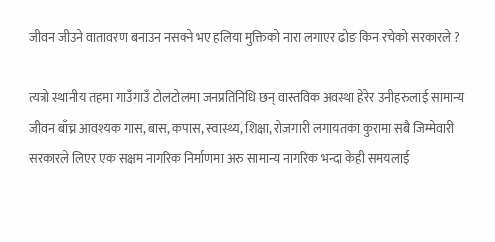जीवन जीउने वातावरण बनाउन नसक्ने भए हलिया मुक्तिको नारा लगाएर ढोङ किन रचेको सरकारले ?

त्यत्रो स्थानीय तहमा गाउँगाउँ टोलटोलमा जनप्रतिनिधि छन् वास्तविक अवस्था हेरेर उनीहरुलाई सामान्य जीवन बाँच्न आवश्यक गास, बास, कपास, स्वास्थ्य, शिक्षा, रोजगारी लगायतका कुरामा सबै जिम्मेवारी सरकारले लिएर एक सक्षम नागरिक निर्माणमा अरु सामान्य नागरिक भन्दा केही समयलाई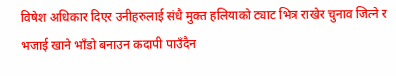विषेश अधिकार दिएर उनीहरुलाई संधै मुक्त हलियाको ट्याट भित्र राखेर चुनाव जित्ने र भजाई खाने भाँडो बनाउन कदापी पाउँदैन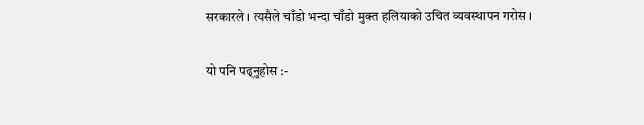सरकारले । त्यसैले चाँडो भन्दा चाँडो मुक्त हलियाको उचित व्यवस्थापन गरोस ।

यो पनि पढ्नुहोस :-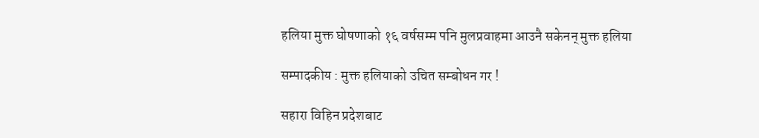हलिया मुक्त घोषणाको १६ वर्षसम्म पनि मुलप्रवाहमा आउनै सकेनन् मुक्त हलिया

सम्पादकीय : मुक्त हलियाको उचित सम्बोधन गर !

सहारा विहिन प्रदेशबाट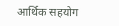आर्थिक सहयोग